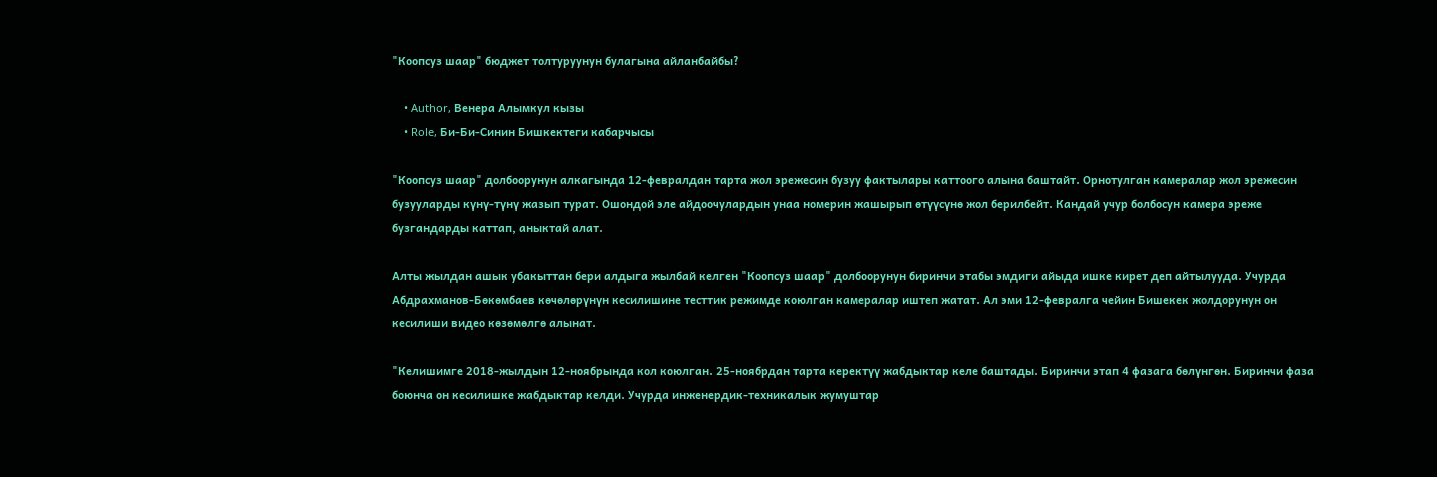"Коопсуз шаар" бюджет толтуруунун булагына айланбайбы?

    • Author, Венера Алымкул кызы
    • Role, Би-Би-Синин Бишкектеги кабарчысы

"Коопсуз шаар" долбоорунун алкагында 12-февралдан тарта жол эрежесин бузуу фактылары каттоого алына баштайт. Орнотулган камералар жол эрежесин бузууларды күнү-түнү жазып турат. Ошондой эле айдоочулардын унаа номерин жашырып өтүүсүнө жол берилбейт. Кандай учур болбосун камера эреже бузгандарды каттап, аныктай алат.

Алты жылдан ашык убакыттан бери алдыга жылбай келген "Коопсуз шаар" долбоорунун биринчи этабы эмдиги айыда ишке кирет деп айтылууда. Учурда Абдрахманов-Бөкөмбаев көчөлөрүнүн кесилишине тесттик режимде коюлган камералар иштеп жатат. Ал эми 12-февралга чейин Бишекек жолдорунун он кесилиши видео көзөмөлгө алынат.

"Келишимге 2018-жылдын 12-ноябрында кол коюлган. 25-ноябрдан тарта керектүү жабдыктар келе баштады. Биринчи этап 4 фазага бөлүнгөн. Биринчи фаза боюнча он кесилишке жабдыктар келди. Учурда инженердик-техникалык жумуштар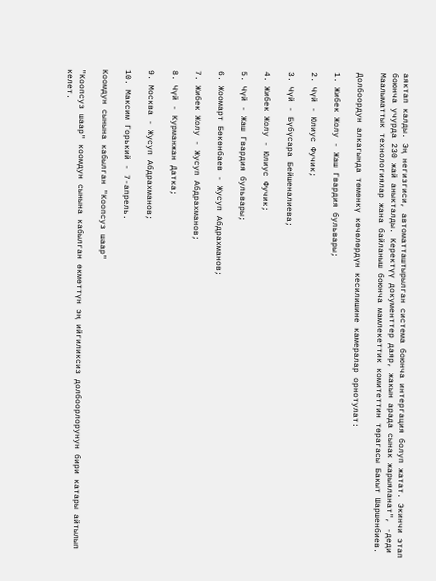аяктап калды. Эң негизгиси, автоматташтырылган система боюнча интергация болуп жатат. Экинчи этап боюнча учурда 230 жай аныкталды. Керектүү документтер даяр, жакын арада сынак жарыяланат", -деди Маалыматтык технологиялар жана байланыш боюнча мамлекеттик комитеттин төрагасы Бакыт Шаршенбиев.

Долбоордун алкагында төмөнкү көчөлөрдүн кесилишине камералар орнотулат:

1. Жибек Жолу - Жаш Гвардия бульвары;

2. Чүй - Юлиус Фучик;

3. Чүй - Бүбүсара Бейшеналиева;

4. Жибек Жолу - Юлиус Фучик;

5. Чүй - Жаш Гвардия бульвары;

6. Жоомарт Бөкөнбаев - Жусуп Абдрахманов;

7. Жибек Жолу - Жусуп Абдрахманов;

8. Чүй - Курманжан Датка;

9. Москва - Жусуп Абдрахманов;

10. Максим Горький - 7-апрель.

Коомдун сынына кабылган "Коопсуз шаар"

"Коопсуз шаар" коомдун сынына кабылган өкмөттүн эң ийгиликсиз долбоорлорунун бири катары айтылып келет.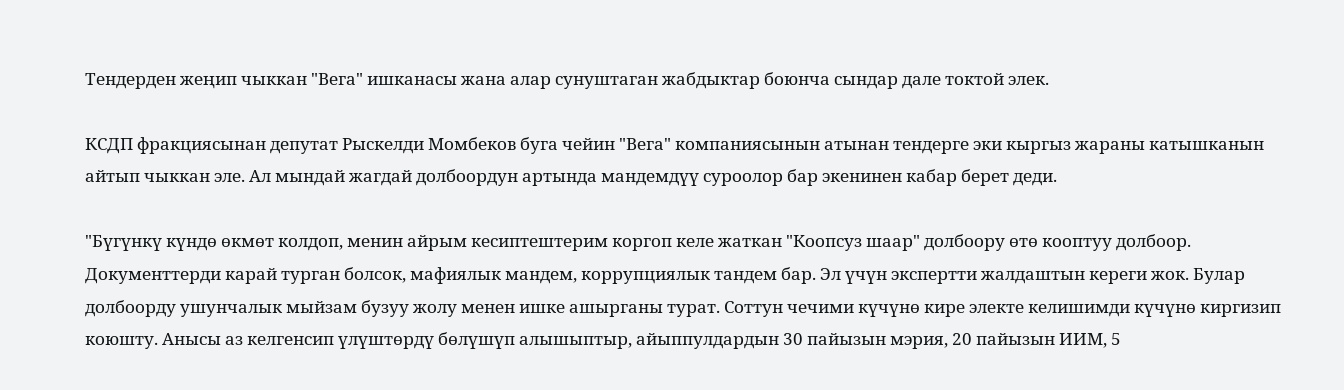Тендерден жеңип чыккан "Вега" ишканасы жана алар сунуштаган жабдыктар боюнча сындар дале токтой элек.

КСДП фракциясынан депутат Рыскелди Момбеков буга чейин "Вега" компаниясынын атынан тендерге эки кыргыз жараны катышканын айтып чыккан эле. Ал мындай жагдай долбоордун артында мандемдүү суроолор бар экенинен кабар берет деди.

"Бүгүнкү күндө өкмөт колдоп, менин айрым кесиптештерим коргоп келе жаткан "Коопсуз шаар" долбоору өтө кооптуу долбоор. Документтерди карай турган болсок, мафиялык мандем, коррупциялык тандем бар. Эл үчүн экспертти жалдаштын кереги жок. Булар долбоорду ушунчалык мыйзам бузуу жолу менен ишке ашырганы турат. Соттун чечими күчүнө кире электе келишимди күчүнө киргизип коюшту. Анысы аз келгенсип үлүштөрдү бөлүшүп алышыптыр, айыппулдардын 30 пайызын мэрия, 20 пайызын ИИМ, 5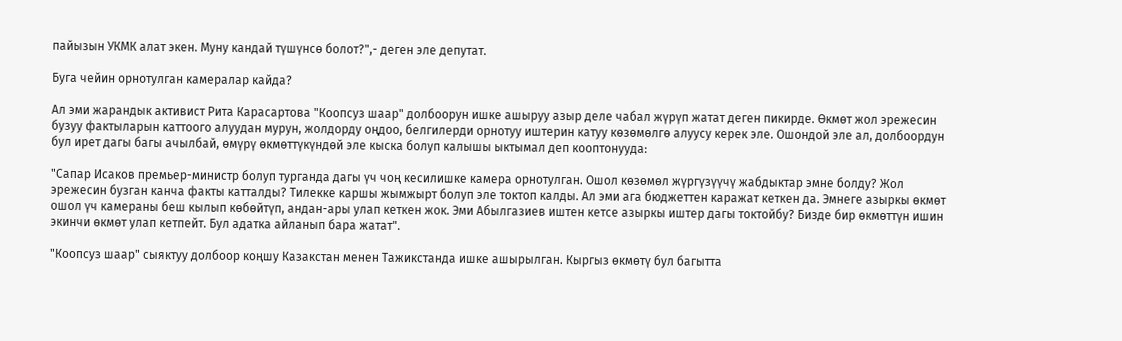пайызын УКМК алат экен. Муну кандай түшүнсө болот?",- деген эле депутат.

Буга чейин орнотулган камералар кайда?

Ал эми жарандык активист Рита Карасартова "Коопсуз шаар" долбоорун ишке ашыруу азыр деле чабал жүрүп жатат деген пикирде. Өкмөт жол эрежесин бузуу фактыларын каттоого алуудан мурун, жолдорду оңдоо, белгилерди орнотуу иштерин катуу көзөмөлгө алуусу керек эле. Ошондой эле ал, долбоордун бул ирет дагы багы ачылбай, өмүрү өкмөттүкүндөй эле кыска болуп калышы ыктымал деп кооптонууда:

"Сапар Исаков премьер-министр болуп турганда дагы үч чоң кесилишке камера орнотулган. Ошол көзөмөл жүргүзүүчү жабдыктар эмне болду? Жол эрежесин бузган канча факты катталды? Тилекке каршы жымжырт болуп эле токтоп калды. Ал эми ага бюджеттен каражат кеткен да. Эмнеге азыркы өкмөт ошол үч камераны беш кылып көбөйтүп, андан-ары улап кеткен жок. Эми Абылгазиев иштен кетсе азыркы иштер дагы токтойбу? Бизде бир өкмөттүн ишин экинчи өкмөт улап кетпейт. Бул адатка айланып бара жатат".

"Коопсуз шаар" сыяктуу долбоор коңшу Казакстан менен Тажикстанда ишке ашырылган. Кыргыз өкмөтү бул багытта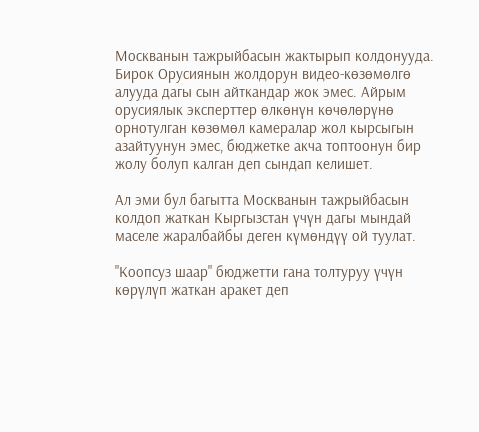Москванын тажрыйбасын жактырып колдонууда. Бирок Орусиянын жолдорун видео-көзөмөлгө алууда дагы сын айткандар жок эмес. Айрым орусиялык эксперттер өлкөнүн көчөлөрүнө орнотулган көзөмөл камералар жол кырсыгын азайтуунун эмес, бюджетке акча топтоонун бир жолу болуп калган деп сындап келишет.

Ал эми бул багытта Москванын тажрыйбасын колдоп жаткан Кыргызстан үчүн дагы мындай маселе жаралбайбы деген күмөндүү ой туулат.

"Коопсуз шаар" бюджетти гана толтуруу үчүн көрүлүп жаткан аракет деп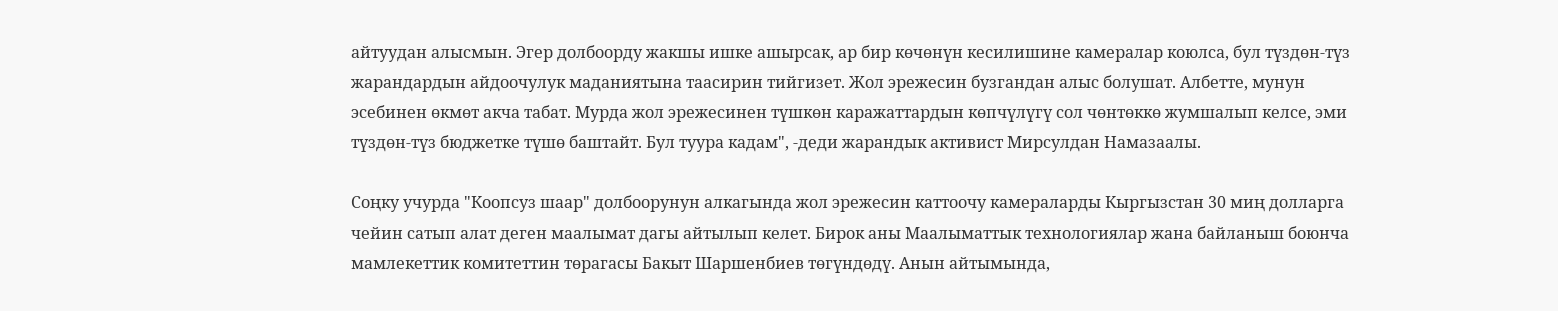айтуудан алысмын. Эгер долбоорду жакшы ишке ашырсак, ар бир көчөнүн кесилишине камералар коюлса, бул түздөн-түз жарандардын айдоочулук маданиятына таасирин тийгизет. Жол эрежесин бузгандан алыс болушат. Албетте, мунун эсебинен өкмөт акча табат. Мурда жол эрежесинен түшкөн каражаттардын көпчүлүгү сол чөнтөккө жумшалып келсе, эми түздөн-түз бюджетке түшө баштайт. Бул туура кадам", -деди жарандык активист Мирсулдан Намазаалы.

Соңку учурда "Коопсуз шаар" долбоорунун алкагында жол эрежесин каттоочу камераларды Кыргызстан 30 миң долларга чейин сатып алат деген маалымат дагы айтылып келет. Бирок аны Маалыматтык технологиялар жана байланыш боюнча мамлекеттик комитеттин төрагасы Бакыт Шаршенбиев төгүндөдү. Анын айтымында,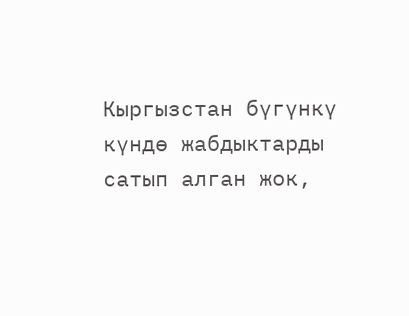Кыргызстан бүгүнкү күндө жабдыктарды сатып алган жок,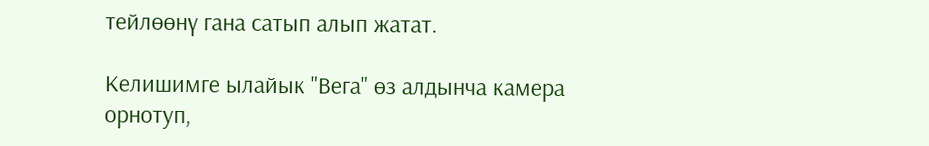тейлөөнү гана сатып алып жатат.

Келишимге ылайык "Вега" өз алдынча камера орнотуп,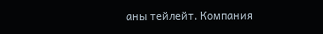аны тейлейт. Компания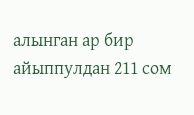алынган ар бир айыппулдан 211 сом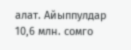алат. Айыппулдар 10,6 млн. сомго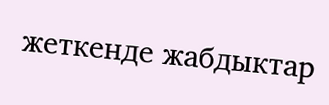жеткенде жабдыктар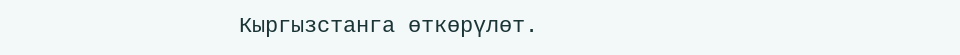Кыргызстанга өткөрүлөт.